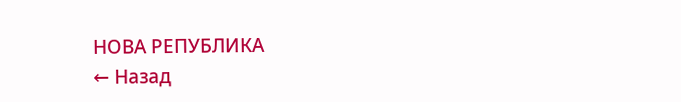НОВА РЕПУБЛИКА
← Назад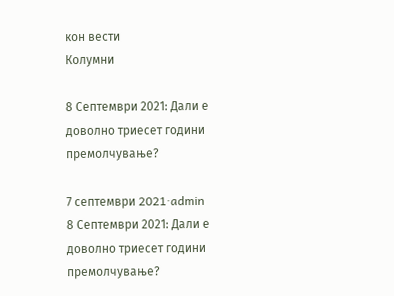кон вести
Колумни

8 Септември 2021: Дали е доволно триесет години премолчување?

7 септември 2021·admin
8 Септември 2021: Дали е доволно триесет години премолчување?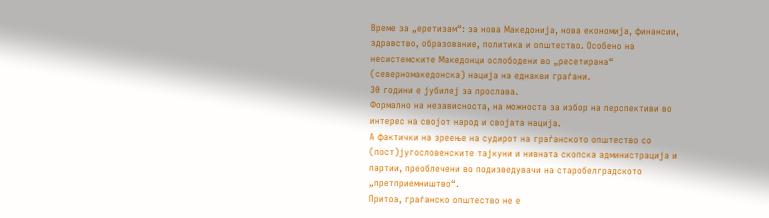Време за „еретизам“: за нова Македонија, нова економија, финансии, здравство, образование, политика и општество. Особено на несистемските Македонци ослободени во „ресетирана“ (северномакедонска) нација на еднакви граѓани.
30 години е јубилеј за прослава.
Формално на независноста, на можноста за избор на перспективи во интерес на својот народ и својата нација.
А фактички на зреење на судирот на граѓанското општество со (пост)југословенските тајкуни и нивната скопска администрација и партии, преоблечени во подизведувачи на старобелградското „претприемништво“.
Притоа, граѓанско општество не е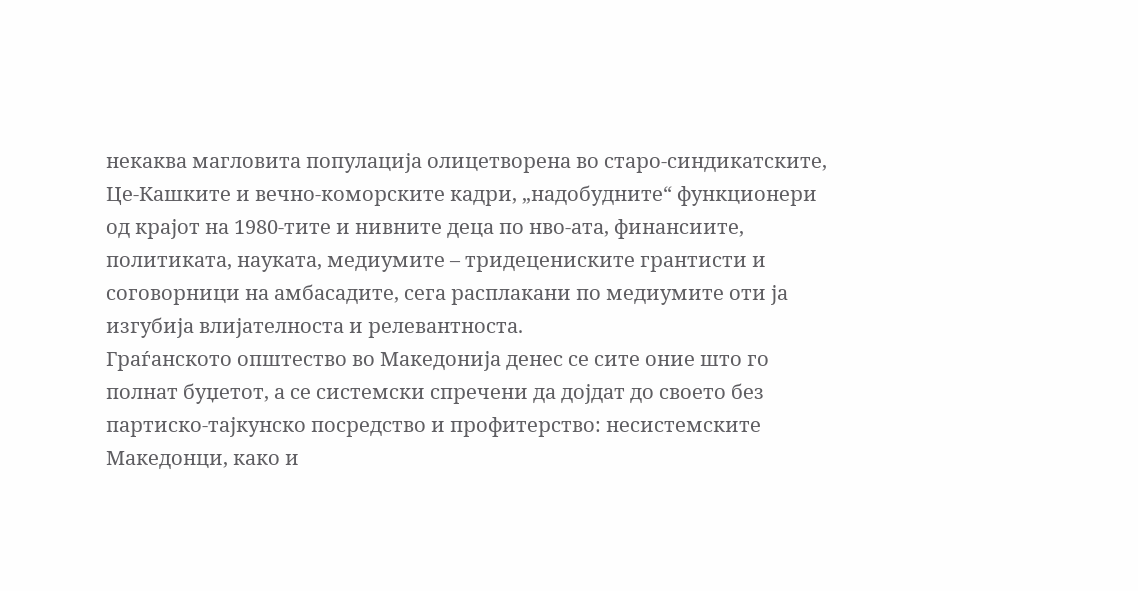некаква магловита популација олицетворена во старо-синдикатските, Це-Кашките и вечно-коморските кадри, „надобудните“ функционери од крајот на 1980-тите и нивните деца по нво-ата, финансиите, политиката, науката, медиумите – тридецениските грантисти и соговорници на амбасадите, сега расплакани по медиумите оти ја изгубија влијателноста и релевантноста.
Граѓанското општество во Македонија денес се сите оние што го полнат буџетот, а се системски спречени да дојдат до своето без партиско-тајкунско посредство и профитерство: несистемските Македонци, како и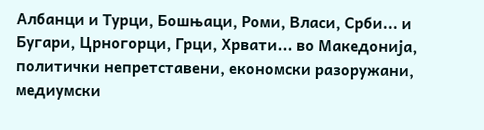Албанци и Турци, Бошњаци, Роми, Власи, Срби... и Бугари, Црногорци, Грци, Хрвати... во Македонија, политички непретставени, економски разоружани, медиумски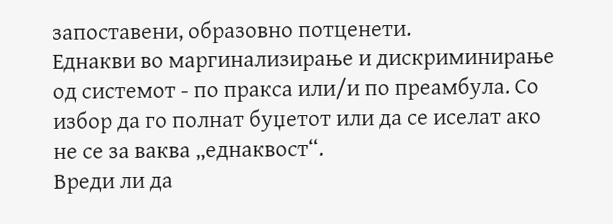запоставени, образовно потценети.
Еднакви во маргинализирање и дискриминирање од системот - по пракса или/и по преамбула. Со избор да го полнат буџетот или да се иселат ако не се за ваква „еднаквост“.
Вреди ли да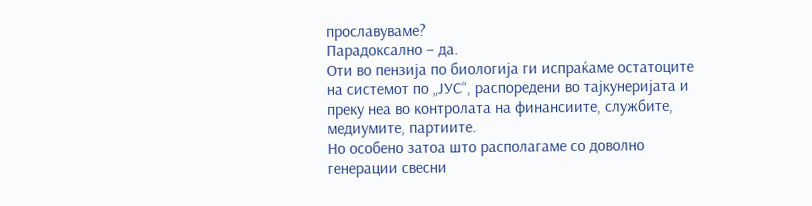прославуваме?
Парадоксално – да.
Оти во пензија по биологија ги испраќаме остатоците на системот по „ЈУС“, распоредени во тајкунеријата и преку неа во контролата на финансиите, службите, медиумите, партиите.
Но особено затоа што располагаме со доволно генерации свесни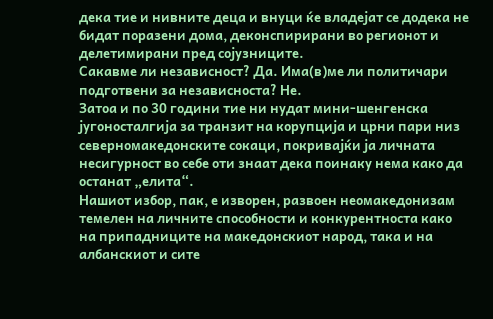дека тие и нивните деца и внуци ќе владејат се додека не бидат поразени дома, деконспирирани во регионот и делетимирани пред сојузниците.
Сакавме ли независност? Да. Има(в)ме ли политичари подготвени за независноста? Не.
Затоа и по 30 години тие ни нудат мини-шенгенска југоносталгија за транзит на корупција и црни пари низ северномакедонските сокаци, покривајќи ја личната несигурност во себе оти знаат дека поинаку нема како да останат „елита“.
Нашиот избор, пак, е изворен, развоен неомакедонизам темелен на личните способности и конкурентноста како на припадниците на македонскиот народ, така и на албанскиот и сите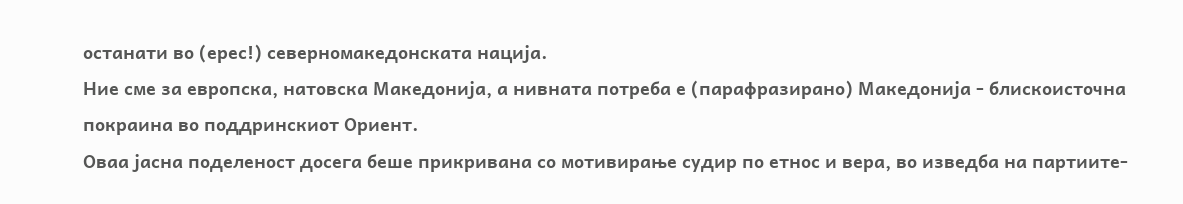останати во (ерес!) северномакедонската нација.
Ние сме за европска, натовска Македонија, а нивната потреба е (парафразирано) Македонија - блискоисточна покраина во поддринскиот Ориент.
Оваа јасна поделеност досега беше прикривана со мотивирање судир по етнос и вера, во изведба на партиите-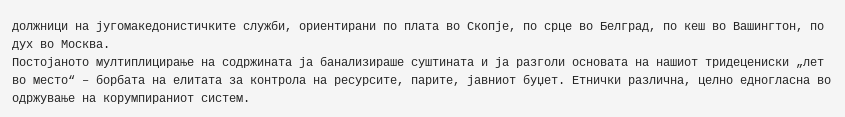должници на југомакедонистичките служби, ориентирани по плата во Скопје, по срце во Белград, по кеш во Вашингтон, по дух во Москва.
Постојаното мултиплицирање на содржината ја банализираше суштината и ја разголи основата на нашиот тридецениски „лет во место“ – борбата на елитата за контрола на ресурсите, парите, јавниот буџет. Етнички различна, целно едногласна во одржување на корумпираниот систем.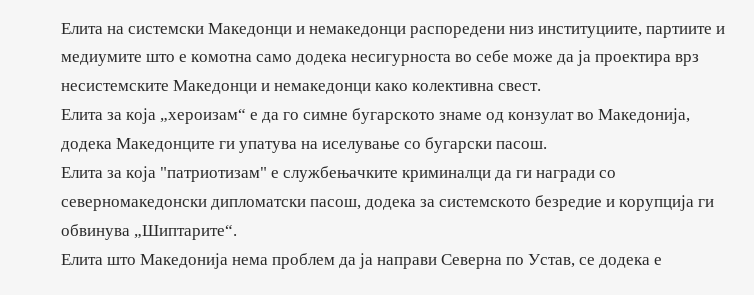Елита на системски Македонци и немакедонци распоредени низ институциите, партиите и медиумите што е комотна само додека несигурноста во себе може да ја проектира врз несистемските Македонци и немакедонци како колективна свест.
Елита за која „хероизам“ е да го симне бугарското знаме од конзулат во Македонија, додека Македонците ги упатува на иселување со бугарски пасош.
Елита за која "патриотизам" е службењачките криминалци да ги награди со северномакедонски дипломатски пасош, додека за системското безредие и корупција ги обвинува „Шиптарите“.
Елита што Македонија нема проблем да ја направи Северна по Устав, се додека е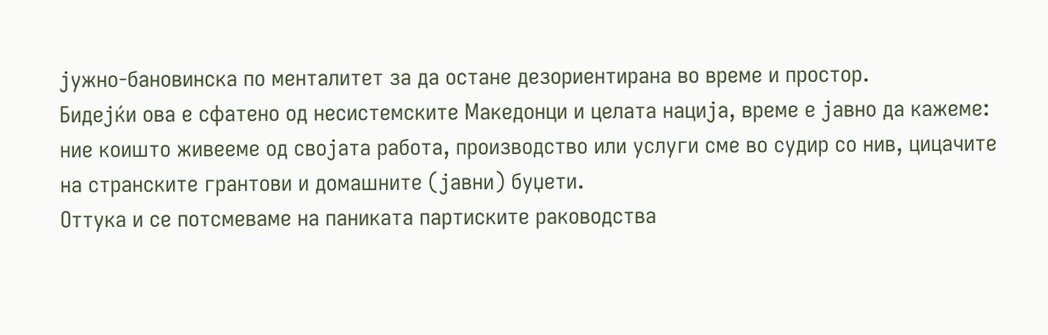јужно-бановинска по менталитет за да остане дезориентирана во време и простор.
Бидејќи ова е сфатено од несистемските Македонци и целата нација, време е јавно да кажеме: ние коишто живееме од својата работа, производство или услуги сме во судир со нив, цицачите на странските грантови и домашните (јавни) буџети.
Оттука и се потсмеваме на паниката партиските раководства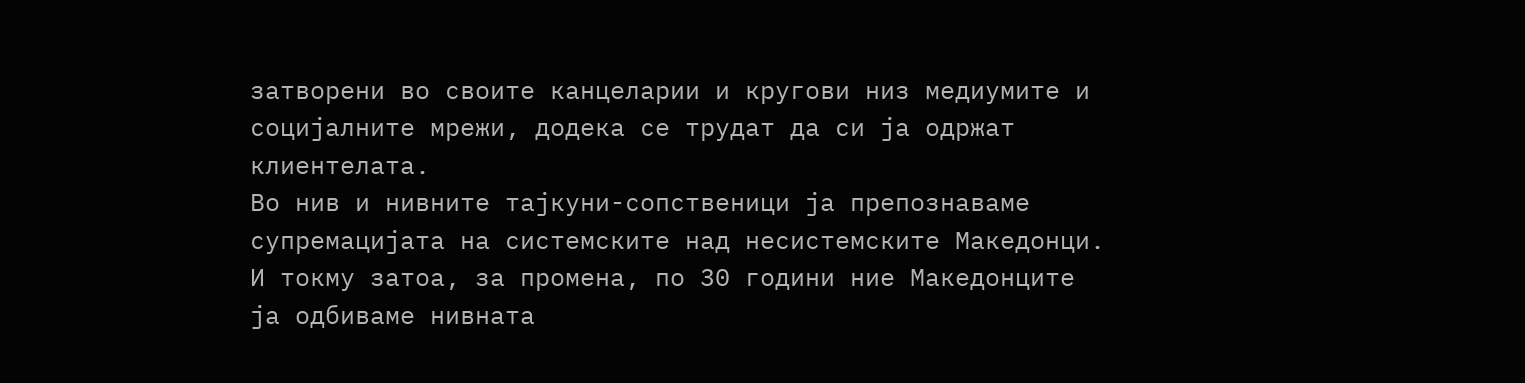затворени во своите канцеларии и кругови низ медиумите и социјалните мрежи, додека се трудат да си ја одржат клиентелата.
Во нив и нивните тајкуни-сопственици ја препознаваме супремацијата на системските над несистемските Македонци.
И токму затоа, за промена, по 30 години ние Македонците ја одбиваме нивната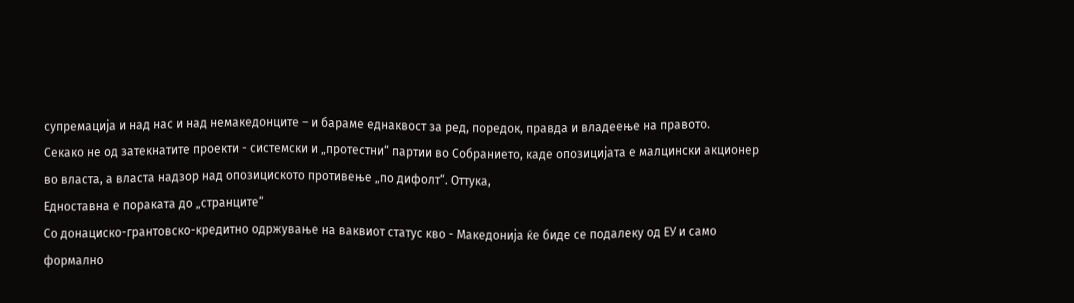супремација и над нас и над немакедонците – и бараме еднаквост за ред, поредок, правда и владеење на правото.
Секако не од затекнатите проекти - системски и „протестни“ партии во Собранието, каде опозицијата е малцински акционер во власта, а власта надзор над опозициското противење „по дифолт“. Оттука,
Едноставна е пораката до „странците“
Со донациско-грантовско-кредитно одржување на ваквиот статус кво - Македонија ќе биде се подалеку од ЕУ и само формално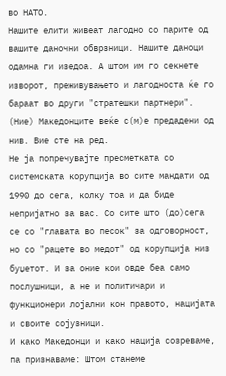во НАТО.
Нашите елити живеат лагодно со парите од вашите даночни обврзници. Нашите даноци одамна ги изедоа. А штом им го секнете изворот, преживувањето и лагодноста ќе го бараат во други "стратешки партнери". (Ние) Македонците веќе с(м)е предадени од нив. Вие сте на ред.
Не ја попречувајте пресметката со системската корупција во сите мандати од 1990 до сега, колку тоа и да биде непријатно за вас. Со сите што (до)сега се со "главата во песок" за одговорност, но со "рацете во медот" од корупција низ буџетот. И за оние кои овде беа само послушници, а не и политичари и функционери лојални кон правото, нацијата и своите сојузници.
И како Македонци и како нација созреваме, па признаваме: Штом станеме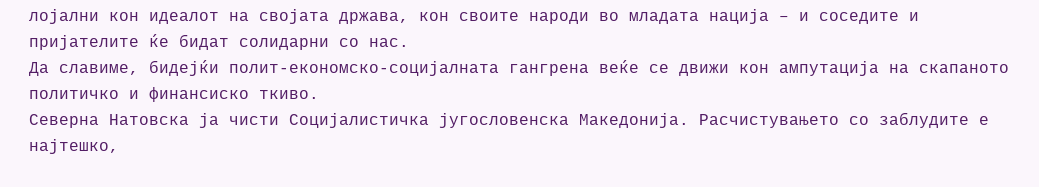лојални кон идеалот на својата држава, кон своите народи во младата нација – и соседите и пријателите ќе бидат солидарни со нас.
Да славиме, бидејќи полит-економско-социјалната гангрена веќе се движи кон ампутација на скапаното политичко и финансиско ткиво.
Северна Натовска ја чисти Социјалистичка југословенска Македонија. Расчистувањето со заблудите е најтешко,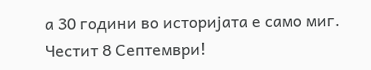а 30 години во историјата е само миг.
Честит 8 Септември!